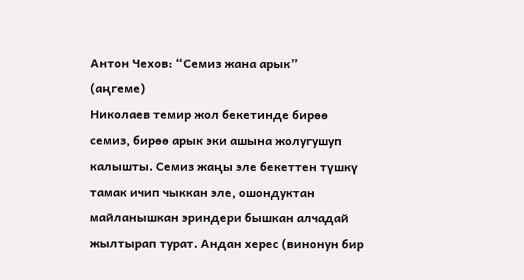Антон Чехов: “Семиз жана арык”
(аңгеме)
Николаев темир жол бекетинде бирөө семиз, бирөө арык эки ашына жолугушуп калышты. Семиз жаңы эле бекеттен түшкү тамак ичип чыккан эле, ошондуктан майланышкан эриндери бышкан алчадай жылтырап турат. Андан херес (винонун бир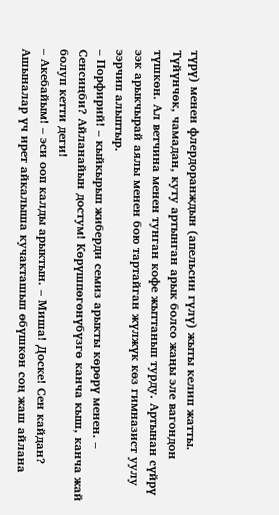түрү) менен флердоранждын (апельсин гүлү) жыты келип жатты. Түйүнчөк, чамадан, куту артынган арык болсо жаңы эле вагондон түшкөн. Ал ветчина менен тунган кофе жыттанып турду. Артынан сүйрү ээк арыкчырай аялы менен бою тартайган жүлжүк көз гимназист уулу ээрчип алыптыр.
– Порфирий! – кыйкырып жиберди семиз арыкты көрөрү менен. – Сенсиңби? Айланайын достум! Көрүшпөгөнүбүзгө канча кыш, канча жай болуп кетти деги!
– Акебайым! – эси ооп калды арыктын. – Миша! Доске! Сен кайдан?
Ашыналар үч ирет айкалыша кучакташып өбүшкөн соң жаш айлана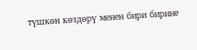түшкөн көздөрү менен бири бирине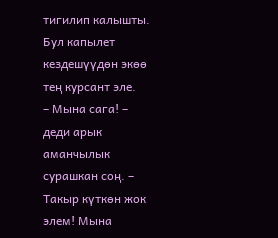тигилип калышты. Бул капылет кездешүүдөн экөө тең курсант эле.
– Мына сага! – деди арык аманчылык сурашкан соң. – Такыр күткөн жок элем! Мына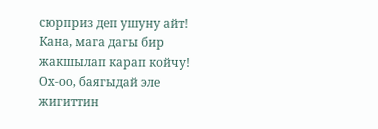сюрприз деп ушуну айт! Кана, мага дагы бир жакшылап карап койчу! Ох-оо, баягыдай эле жигиттин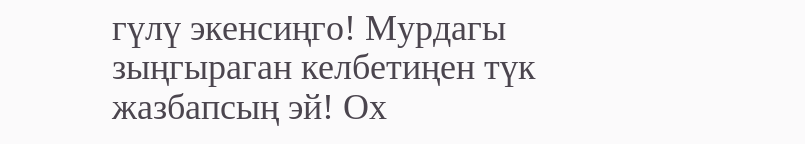гүлү экенсиңго! Мурдагы зыңгыраган келбетиңен түк жазбапсың эй! Ох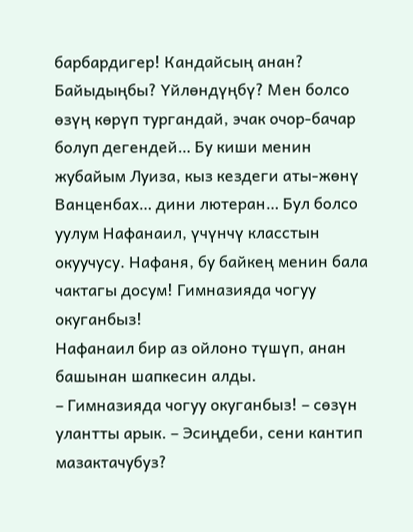барбардигер! Кандайсың анан? Байыдыңбы? Үйлөндүңбү? Мен болсо өзүң көрүп тургандай, эчак очор-бачар болуп дегендей… Бу киши менин жубайым Луиза, кыз кездеги аты-жөнү Ванценбах… дини лютеран… Бул болсо уулум Нафанаил, үчүнчү класстын окуучусу. Нафаня, бу байкең менин бала чактагы досум! Гимназияда чогуу окуганбыз!
Нафанаил бир аз ойлоно түшүп, анан башынан шапкесин алды.
– Гимназияда чогуу окуганбыз! – сөзүн улантты арык. – Эсиңдеби, сени кантип мазактачубуз?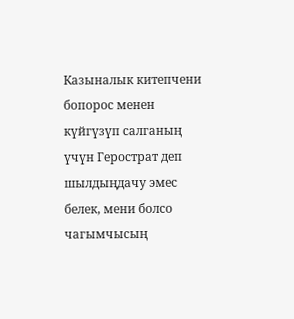Казыналык китепчени бопорос менен күйгүзүп салганың үчүн Герострат деп шылдыңдачу эмес белек, мени болсо чагымчысың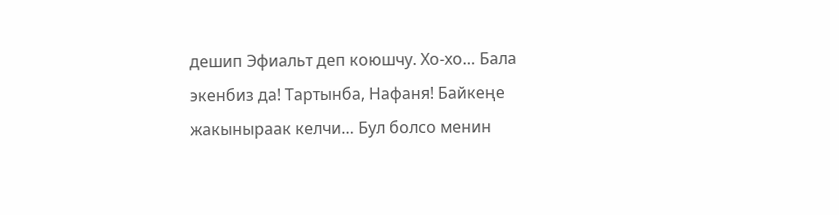дешип Эфиальт деп коюшчу. Хо-хо… Бала экенбиз да! Тартынба, Нафаня! Байкеңе жакыныраак келчи… Бул болсо менин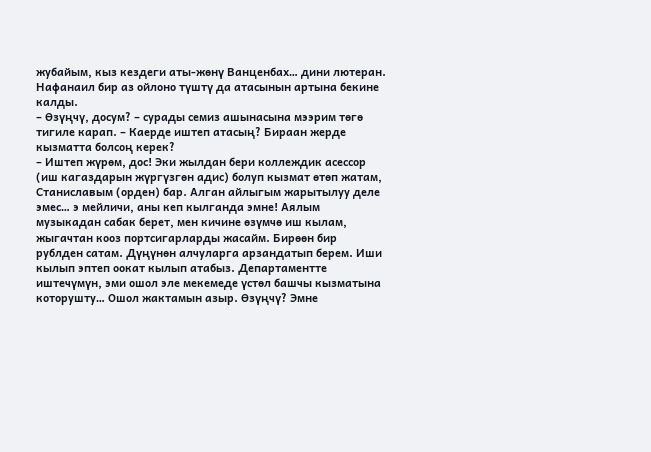жубайым, кыз кездеги аты-жөнү Ванценбах… дини лютеран.
Нафанаил бир аз ойлоно түштү да атасынын артына бекине калды.
– Өзүңчү, досум? – сурады семиз ашынасына мээрим төгө тигиле карап. – Каерде иштеп атасың? Бираан жерде кызматта болсоң керек?
– Иштеп жүрөм, дос! Эки жылдан бери коллеждик асессор (иш кагаздарын жүргүзгөн адис) болуп кызмат өтөп жатам, Станиславым (орден) бар. Алган айлыгым жарытылуу деле эмес… э мейличи, аны кеп кылганда эмне! Аялым музыкадан сабак берет, мен кичине өзүмчө иш кылам, жыгачтан кооз портсигарларды жасайм. Бирөөн бир рублден сатам. Дүңүнөн алчуларга арзандатып берем. Иши кылып эптеп оокат кылып атабыз. Департаментте иштечүмүн, эми ошол эле мекемеде үстөл башчы кызматына которушту… Ошол жактамын азыр. Өзүңчү? Эмне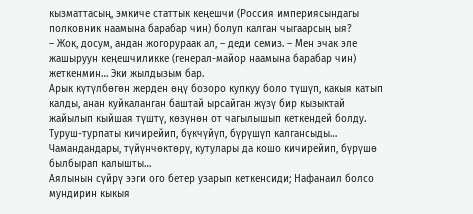кызматтасың, эмкиче статтык кеңешчи (Россия империясындагы полковник наамына барабар чин) болуп калган чыгаарсың ыя?
– Жок, досум, андан жогорураак ал, – деди семиз. – Мен эчак эле жашыруун кеңешчиликке (генерал-майор наамына барабар чин) жеткенмин… Эки жылдызым бар.
Арык күтүлбөгөн жерден өңү бозоро купкуу боло түшүп, какыя катып калды, анан куйкаланган баштай ырсайган жүзү бир кызыктай жайылып кыйшая түштү, көзүнөн от чагылышып кеткендей болду. Туруш-турпаты кичирейип, бүкчүйүп, бүрүшүп калгансыды… Чамандандары, түйүнчөктөрү, кутулары да кошо кичирейип, бүрүшө былбырап калышты…
Аялынын сүйрү ээги ого бетер узарып кеткенсиди; Нафанаил болсо мундирин кыкыя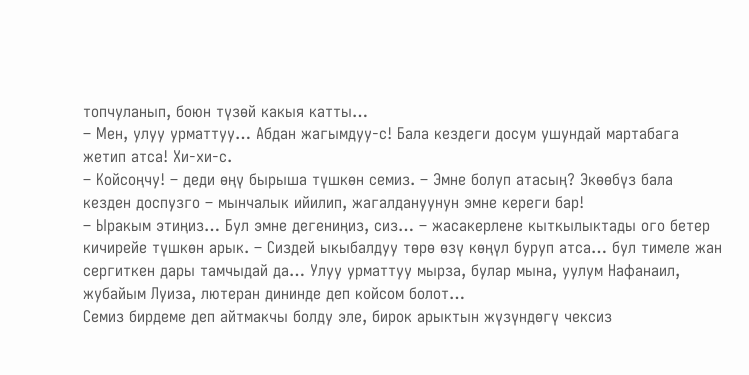топчуланып, боюн түзөй какыя катты…
– Мен, улуу урматтуу… Абдан жагымдуу-с! Бала кездеги досум ушундай мартабага жетип атса! Хи-хи-с.
– Койсоңчу! – деди өңү бырыша түшкөн семиз. – Эмне болуп атасың? Экөөбүз бала кезден доспузго – мынчалык ийилип, жагалдануунун эмне кереги бар!
– Ыракым этиңиз… Бул эмне дегениңиз, сиз… – жасакерлене кыткылыктады ого бетер кичирейе түшкөн арык. – Сиздей ыкыбалдуу төрө өзү көңүл буруп атса… бул тимеле жан сергиткен дары тамчыдай да… Улуу урматтуу мырза, булар мына, уулум Нафанаил, жубайым Луиза, лютеран дининде деп койсом болот…
Семиз бирдеме деп айтмакчы болду эле, бирок арыктын жүзүндөгү чексиз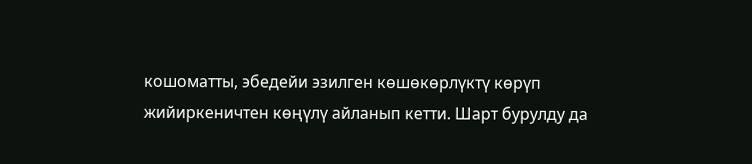кошоматты, эбедейи эзилген көшөкөрлүктү көрүп жийиркеничтен көңүлү айланып кетти. Шарт бурулду да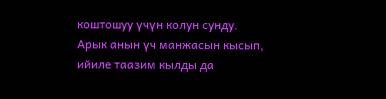коштошуу үчүн колун сунду.
Арык анын үч манжасын кысып, ийиле таазим кылды да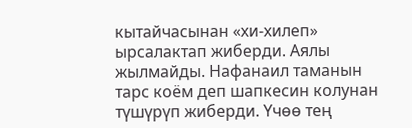кытайчасынан «хи-хилеп» ырсалактап жиберди. Аялы жылмайды. Нафанаил таманын тарс коём деп шапкесин колунан түшүрүп жиберди. Үчөө тең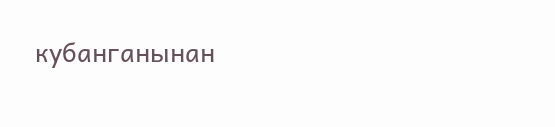кубанганынан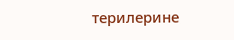терилерине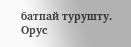батпай турушту.
Орус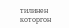тилинен которгон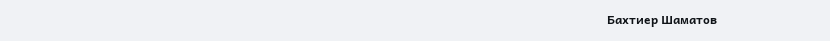Бахтиер Шаматов